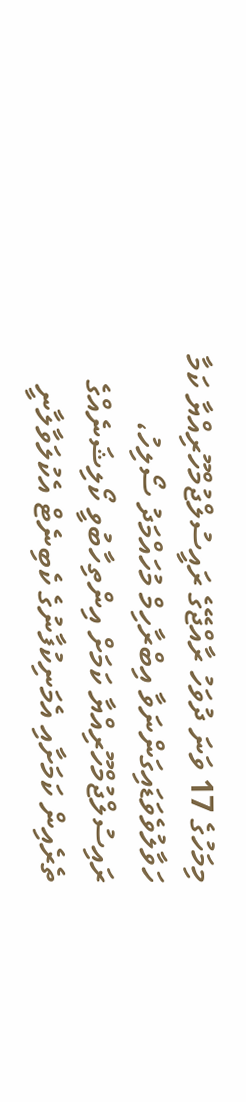މިމަހުގެ 17 ވަނަ ދުވަހު ރާއްޖޭގެ ރައީސުލްޖުމްހޫރިއްޔާ ކަމާ ހަވާލުވެވަޑައިގަންނަވާ އިބްރާހިމް މުހައްމަދު ސޯލިހު، ރައިސުލްޖުމްހޫރިއްޔާ ކަމަށް އިންތިހާބުވީ ކޯލިޝަނެއްގެ ތެރެއިން ކަމަށާއި އެމަނިކުފާނުގެ ކެބިނެޓް އެކުލަވާލާނީ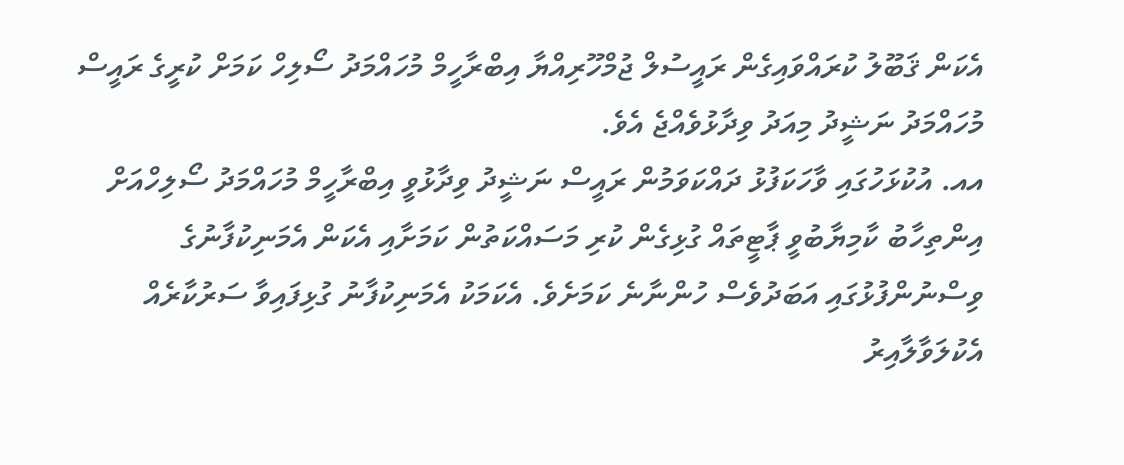އެކަން ޤަބޫލު ކުރައްވައިގެން ރައީސުލް ޖުމްހޫރިއްޔާ އިބްރާހީމް މުހައްމަދު ސޯލިހް ކަމަށް ކުރީގެ ރައީސް މުހައްމަދު ނަޝީދު މިއަދު ވިދާޅުވެއްޖެ އެވެ.
އއ. އުކުޅަހުގައި ވާހަކަފުޅު ދައްކަވަމުން ރައީސް ނަޝީދު ވިދާޅުވީ އިބްރާހީމް މުހައްމަދު ސޯލިހްއަށް އިންތިހާބު ކާމިޔާބުވީ ޕާޓީތައް ގުޅިގެން ކުރި މަސައްކަތުން ކަމަށާއި އެކަން އެމަނިކުފާނުގެ ވިސްނުންފުޅުގައި އަބަދުވެސް ހުންނާނެ ކަމަށެވެ. އެކަމަކު އެމަނިކުފާނު ގުޅިފައިވާ ސަރުކާރެއް އެކުލަވާލާއިރު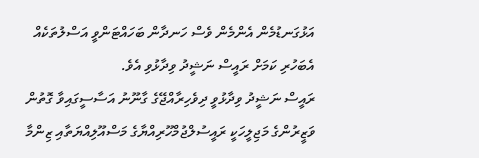އަޅުގަނޑުމެން އެންމެން ވެސް ހަނދާން ބަހައްޓަންވީ އަސްލުތަކެއް އެބަހުރި ކަމަށް ރައީސް ނަޝީދު ވިދާޅުވި އެވެ.
ރައީސް ނަޝީދު ވިދާޅުވީ ދިވެހިރާއްޖޭގެ ގާނޫނު އަސާސީގައިވާ ގޮތުން ވަޒީރުންގެ މަޖިލީހަކީ ރައީސުލްޖުމްހޫރިއްޔާގެ މަސްއޫލިއްޔަތާއި ޒިންމާ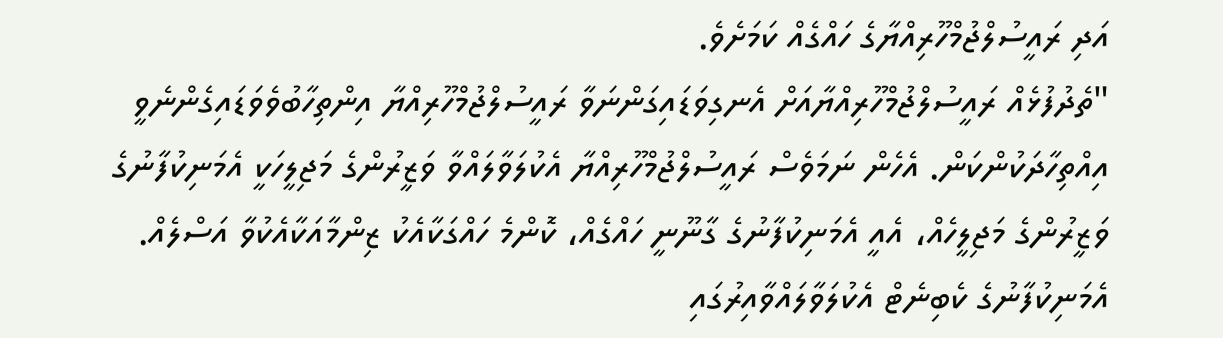އަދި ރައީސުލްޖުމްހޫރިއްޔާގެ ހައްގެއް ކަމަށެވެ.
"ތެދުފުޅެއް ރައީސުލްޖުމްހޫރިއްޔާއަށް އެނގިވަޑައިގަންނަވާ ރައީސުލްޖުމްހޫރިއްޔާ އިންތިހާބުވެވަޑައިގެންނެވީ އިއްތިހާދަކުންކަން. އެހެން ނަމަވެސް ރައީސުލްޖުމްހޫރިއްޔާ އެކުލަވާލައްވާ ވަޒީރުންގެ މަޖިލީހަކީ އެމަނިކުފާނުގެ ވަޒީރުންގެ މަޖިލީހެއް، އެއީ އެމަނިކުފާނުގެ ގާނޫނީ ހައްގެއް، ކޮންމެ ހައްގަކާއެކު ޒިންމާއަކާއެކުވާ އަސްލެއް. އެމަނިކުފާނުގެ ކެބިނެޓް އެކުލަވާލައްވާއިރުގައި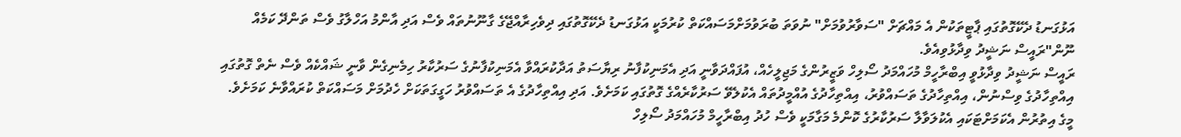އަޅުގަނޑު ދެކޭގޮތުގައި ޕާޓީތަކުން އެ މައްޗަށް "ސަވާރުވުމަށް" ނުވަތަ ބުރަވުމަށްމަސައްކަތް ކުރުމަކީ އަޅުގަނޑު ދެކޭގޮތުގައި ދިވެހިރާއްޖޭގެ ގާނޫނުތައް ވެސް އަދި އާންމު އަހްލާގު ވެސް ތަންދޭ ކަމެއް ނޫން"ރައީސް ނަޝީދު ވިދާޅުވިއެވެ.
ރައީސް ނަޝީދު ވިދާޅުވީ އިބްރާހީމް މުހައްމަދު ސޯލިހް ވަޒީރުންގެ މަޖިލީހެއް، އުފައްދަވާނީ އަދި އެމަނިކުފާނު ރިޔާސަތު އަދާކުރައްވާ އެމަނިކުފާނުގެ ސަރުކާރު ހިމެނިގެން ވާނީ ޝައްކެއް ވެސް ނެތް ގޮތުގައި އިއްތިހާދުގެ ވިސްނުން، އިއްތިހާދުގެ ތަސައްވުރު، އިއްތިހާދުގެ އުއްމީދުތައް އެކުލެވޭ ސަރުކާރެއްގެ ގޮތުގައި ކަމަށެވެ. އަދި އިއްތިހާދުގެ އެ ތަސައްވުރު ހަގީގަތަކަށް ހެދުމަށް މަސައްކަތް ކުރައްވާނެ ކަމަށެވެ. މީގެ އިތުރުން އެކަމަށްޓަކައި އެކުލަވާލާ ސަރުކާރުގެ ކޮންމެ މަގާމަކީ ވެސް ހުދު އިބްރާހީމް މުހައްމަދު ސޯލިހް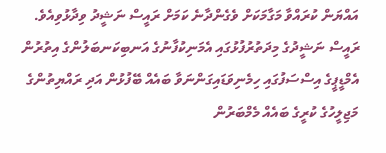އައްޔަން ކުރައްވާ މަގާމަކަށް ވެގެންދާނެ ކަމަށް ރައީސް ނަޝީދު ވިދާޅުވިއެވެ.
ރައީސް ނަޝީދުގެ މިދަތުރުފުޅުގައި އެމަނިކުފާނުގެ އަނބިކަނބަލުންގެ އިތުރުން އެމްޑީޕީގެ އިސްސަފުގައި ހިމެނިވަޑައިގަންނަވާ ބައެއް ބޭފުޅުން އަދި ރައްޔިތުންގެ މަޖިލީހުގެ ކުރީގެ ބައެއް މެމްބަރުން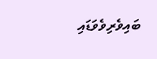ބައިވެރިވެވަޑައި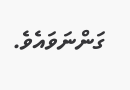ގަންނަވައެވެ.